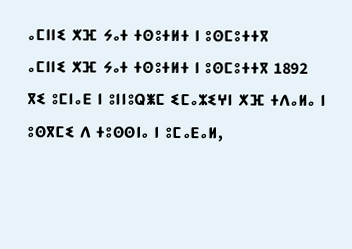ⴰⵎⵏⵏⵉ ⵅⴼ ⵢⴰⵜ ⵜⵙⵓⵜⵍⵜ ⵏ ⵓⵙⵎⵓⵜⵜⴳ
ⴰⵎⵏⵏⵉ ⵅⴼ ⵢⴰⵜ ⵜⵙⵓⵜⵍⵜ ⵏ ⵓⵙⵎⵓⵜⵜⴳ 1892
ⴳⵉ ⵓⵎⵏⴰⴹ ⵏ ⵓⵏⵏⵓⵕⵥⵎ ⵉⵎⴰⵣⵉⵖⵏ ⵅⴼ ⵜⴷⴰⵍⴰ ⵏ ⵓⵙⴳⵎⵉ ⴷ ⵜⵓⵙⵙⵏⴰ ⵏ ⵓⵎⴰⴹⴰⵍ,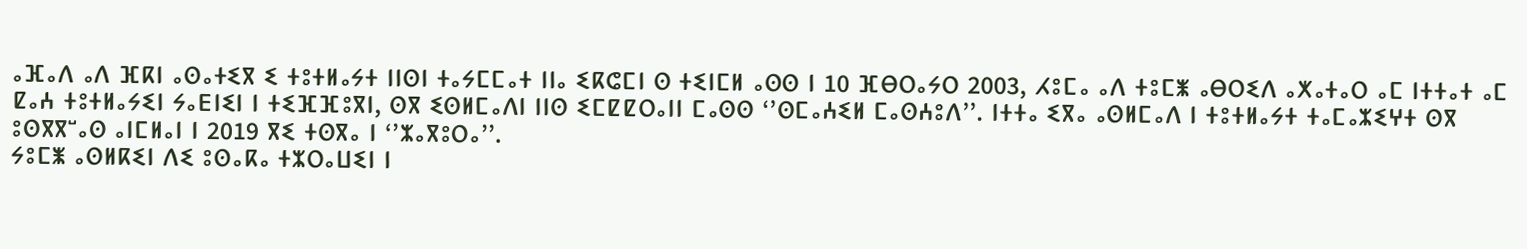ⴰⴼⴰⴷ ⴰⴷ ⴼⴽⵏ ⴰⵙⴰⵜⵉⴳ ⵉ ⵜⵓⵜⵍⴰⵢⵜ ⵏⵏⵙⵏ ⵜⴰⵢⵎⵎⴰⵜ ⵏⵏⴰ ⵉⴽⵛⵎⵏ ⵙ ⵜⵉⵏⵎⵍ ⴰⵙⵙ ⵏ 10 ⴼⴱⵔⴰⵢⵔ 2003, ⵃⵓⵎⴰ ⴰⴷ ⵜⵓⵎⵥ ⴰⴱⵔⵉⴷ ⴰⵅⴰⵜⴰⵔ ⴰⵎ ⵏⵜⵜⴰⵜ ⴰⵎ ⵇⴰⵄ ⵜⵓⵜⵍⴰⵢⵉⵏ ⵢⴰⴹⵏⵉⵏ ⵏ ⵜⵉⴼⴼⵓⴳⵏ, ⵙⴳ ⵉⵙⵍⵎⴰⴷⵏ ⵏⵏⵙ ⵉⵎⵇⵇⵔⴰⵏⵏ ⵎⴰⵙⵙ ‘’ⵙⵎⴰⵄⵉⵍ ⵎⴰⵙⵄⵓⴷ’’. ⵏⵜⵜⴰ ⵉⴳⴰ ⴰⵙⵍⵎⴰⴷ ⵏ ⵜⵓⵜⵍⴰⵢⵜ ⵜⴰⵎⴰⵣⵉⵖⵜ ⵙⴳ ⵓⵙⴳⴳⵯⴰⵙ ⴰⵏⵎⵍⴰⵏ ⵏ 2019 ⴳⵉ ⵜⵙⴳⴰ ⵏ ‘’ⵣⴰⴳⵓⵔⴰ’’.
ⵢⵓⵎⵥ ⴰⵙⵍⴽⵉⵏ ⴷⵉ ⵓⵙⴰⴽⴰ ⵜⵣⵔⴰⵡⵉⵏ ⵏ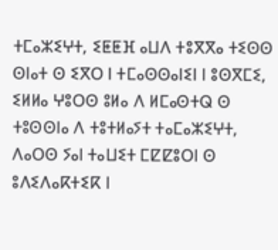ⵜⵎⴰⵣⵉⵖⵜ, ⵉⵟⵟⴼ ⴰⵡⴷ ⵜⵓⴳⴳⴰ ⵜⵉⵙⵙ ⵙⵏⴰⵜ ⵙ ⵉⴳⵔ ⵏ ⵜⵎⴰⵙⵙⴰⵏⵉⵏ ⵏ ⵓⵙⴳⵎⵉ, ⵉⵍⵍⴰ ⵖⵓⵔⵙ ⵓⵍⴰ ⴷ ⵍⵎⴰⵙⵜⵕ ⵙ ⵜⵓⵙⵙⵏⴰ ⴷ ⵜⵓⵜⵍⴰⵢⵜ ⵜⴰⵎⴰⵣⵉⵖⵜ, ⴷⴰⵔⵙ ⵢⴰⵏ ⵜⴰⵡⵉⵜ ⵎⵇⵇⵓⵔⵏ ⵙ ⵓⴷⵉⴷⴰⴽⵜⵉⴽ ⵏ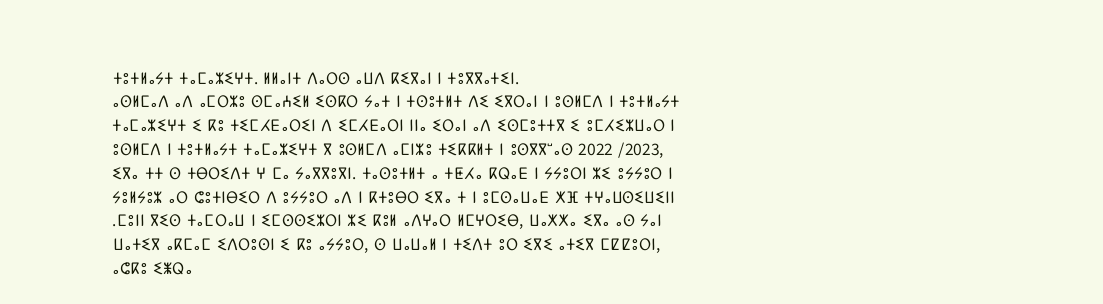ⵜⵓⵜⵍⴰⵢⵜ ⵜⴰⵎⴰⵣⵉⵖⵜ. ⵍⵍⴰⵏⵜ ⴷⴰⵔⵙ ⴰⵡⴷ ⴽⵉⴳⴰⵏ ⵏ ⵜⵓⴳⴳⴰⵜⵉⵏ.
ⴰⵙⵍⵎⴰⴷ ⴰⴷ ⴰⵎⵔⵣⵓ ⵙⵎⴰⵄⵉⵍ ⵉⵙⴽⵔ ⵢⴰⵜ ⵏ ⵜⵙⵓⵜⵍⵜ ⴷⵉ ⵉⴳⵔⴰⵏ ⵏ ⵓⵙⵍⵎⴷ ⵏ ⵜⵓⵜⵍⴰⵢⵜ ⵜⴰⵎⴰⵣⵉⵖⵜ ⵉ ⴽⵓ ⵜⵉⵎⵃⴹⴰⵔⵉⵏ ⴷ ⵉⵎⵃⴹⴰⵔⵏ ⵏⵏⴰ ⵉⵔⴰⵏ ⴰⴷ ⵉⵙⵎⵓⵜⵜⴳ ⵉ ⵓⵎⵃⵉⵣⵡⴰⵔ ⵏ ⵓⵙⵍⵎⴷ ⵏ ⵜⵓⵜⵍⴰⵢⵜ ⵜⴰⵎⴰⵣⵉⵖⵜ ⴳ ⵓⵙⵍⵎⴷ ⴰⵎⵏⵣⵓ ⵜⵉⴽⴽⵍⵜ ⵏ ⵓⵙⴳⴳⵯⴰⵙ 2022 /2023, ⵉⴳⴰ ⵜⵜ ⵙ ⵜⴱⵔⵉⴷⵜ ⵖ ⵎⴰ ⵢⴰⴳⴳⵓⴳⵏ. ⵜⴰⵙⵓⵜⵍⵜ ⴰ ⵜⵟⵃⴰ ⴽⵕⴰⴹ ⵏ ⵢⵢⵓⵔⵏ ⵣⵉ ⵓⵢⵢⵓⵔ ⵏ ⵢⵓⵍⵢⵓⵣ ⴰⵔ ⵛⵓⵜⵏⴱⵉⵔ ⴷ ⵓⵢⵢⵓⵔ ⴰⴷ ⵏ ⴽⵜⵓⴱⵔ ⵉⴳⴰ ⵜ ⵏ ⵓⵎⵙⴰⵡⴰⴹ ⵅⴼ ⵜⵖⴰⵡⵙⵉⵡⵉⵏⵏ .ⵎⵓⵏⵏ ⴳⵉⵙ ⵜⴰⵎⵔⴰⵡ ⵏ ⵉⵎⵙⵙⵉⵣⵔⵏ ⵣⵉ ⴽⵓⵍ ⴰⴷⵖⴰⵔ ⵍⵎⵖⵔⵉⴱ, ⵡⴰⵅⵅⴰ ⵉⴳⴰ ⴰⵙ ⵢⴰⵏ ⵡⴰⵜⵉⴳ ⴰⴽⵎⴰⵎ ⵉⴷⵔⵓⵙⵏ ⵉ ⴽⵓ ⴰⵢⵢⵓⵔ, ⵙ ⵡⴰⵡⴰⵍ ⵏ ⵜⵉⴷⵜ ⵓⵔ ⵉⴳⵉ ⴰⵜⵉⴳ ⵎⵇⵇⵓⵔⵏ, ⴰⵛⴽⵓ ⵉⵥⵕⴰ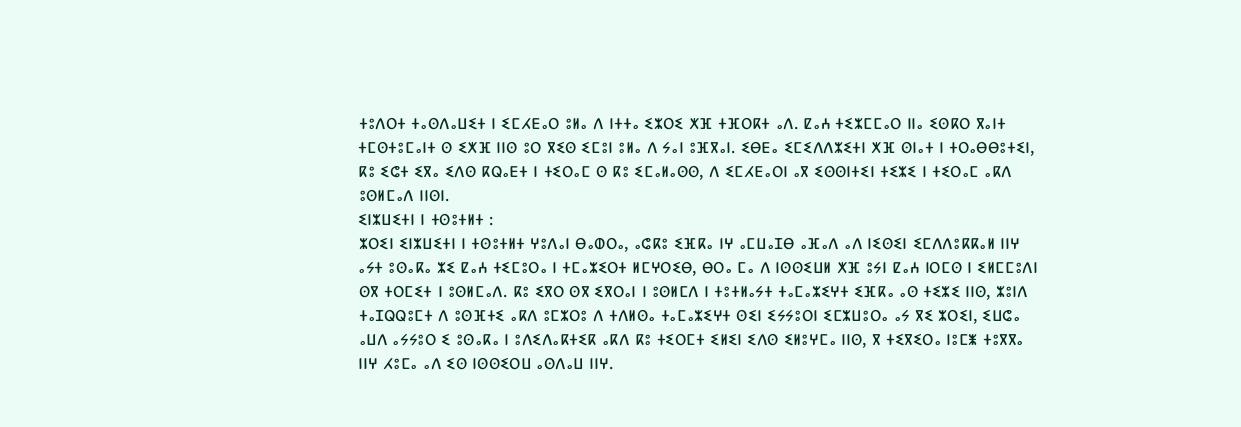ⵜⵓⴷⵔⵜ ⵜⴰⵙⴷⴰⵡⵉⵜ ⵏ ⵉⵎⵃⴹⴰⵔ ⵓⵍⴰ ⴷ ⵏⵜⵜⴰ ⵉⵣⵔⵉ ⵅⴼ ⵜⴼⵔⴽⵜ ⴰⴷ. ⵇⴰⵄ ⵜⵉⵣⵎⵎⴰⵔ ⵏⵏⴰ ⵉⵙⴽⵔ ⴳⴰⵏⵜ ⵜⵎⵙⵜⵓⵎⴰⵏⵜ ⵙ ⵉⵅⴼ ⵏⵏⵙ ⵓⵔ ⴳⵉⵙ ⵉⵎⵓⵏ ⵓⵍⴰ ⴷ ⵢⴰⵏ ⵓⴼⴳⴰⵏ. ⵉⴱⴹⴰ ⵉⵎⵉⴷⴷⵣⵉⵜⵏ ⵅⴼ ⵙⵏⴰⵜ ⵏ ⵜⵔⴰⴱⴱⵓⵜⵉⵏ, ⴽⵓ ⵉⵛⵜ ⵉⴳⴰ ⵉⴷⵙ ⴽⵕⴰⴹⵜ ⵏ ⵜⵉⵔⴰⵎ ⵙ ⴽⵓ ⵉⵎⴰⵍⴰⵙⵙ, ⴷ ⵉⵎⵃⴹⴰⵔⵏ ⴰⴳ ⵉⵙⵙⵏⵜⵉⵏ ⵜⵉⵣⵉ ⵏ ⵜⵉⵔⴰⵎ ⴰⴽⴷ ⵓⵙⵍⵎⴰⴷ ⵏⵏⵙⵏ.
ⵉⵏⵣⵡⵉⵜⵏ ⵏ ⵜⵙⵓⵜⵍⵜ :
ⵣⵔⵉⵏ ⵉⵏⵣⵡⵉⵜⵏ ⵏ ⵜⵙⵓⵜⵍⵜ ⵖⵓⴷⴰⵏ ⴱⴰⵀⵔⴰ, ⴰⵛⴽⵓ ⵉⴼⴽⴰ ⵏⵖ ⴰⵎⵡⴰⵊⴱ ⴰⴼⴰⴷ ⴰⴷ ⵏⵉⵙⵉⵏ ⵉⵎⴷⴷⵓⴽⴽⴰⵍ ⵏⵏⵖ ⴰⵢⵜ ⵓⵙⴰⴽⴰ ⵣⵉ ⵇⴰⵄ ⵜⵉⵎⵓⵔⴰ ⵏ ⵜⵎⴰⵣⵉⵔⵜ ⵍⵎⵖⵔⵉⴱ, ⴱⵔⴰ ⵎⴰ ⴷ ⵏⵙⵙⵉⵡⵍ ⵅⴼ ⵓⵢⵏ ⵇⴰⵄ ⵏⵔⵎⵙ ⵏ ⵉⵍⵎⵎⵓⴷⵏ ⵙⴳ ⵜⵔⵎⵉⵜ ⵏ ⵓⵙⵍⵎⴰⴷ. ⴽⵓ ⵉⴳⵔ ⵙⴳ ⵉⴳⵔⴰⵏ ⵏ ⵓⵙⵍⵎⴷ ⵏ ⵜⵓⵜⵍⴰⵢⵜ ⵜⴰⵎⴰⵣⵉⵖⵜ ⵉⴼⴽⴰ ⴰⵙ ⵜⵉⵣⵉ ⵏⵏⵙ, ⵣⵓⵏⴷ ⵜⴰⵊⵕⵕⵓⵎⵜ ⴷ ⵓⵙⴼⵜⵉ ⴰⴽⴷ ⵓⵎⵣⵔⵓ ⴷ ⵜⴷⵍⵙⴰ ⵜⴰⵎⴰⵣⵉⵖⵜ ⵙⵉⵏ ⵉⵢⵢⵓⵔⵏ ⵉⵎⵣⵡⵓⵔⴰ ⴰⵢ ⴳⵉ ⵣⵔⵉⵏ, ⵉⵡⵛⴰ ⴰⵡⴷ ⴰⵢⵢⵓⵔ ⵉ ⵓⵙⴰⴽⴰ ⵏ ⵓⴷⵉⴷⴰⴽⵜⵉⴽ ⴰⴽⴷ ⴽⵓ ⵜⵉⵔⵎⵜ ⵉⵍⵉⵏ ⵉⴷⵙ ⵉⵍⵓⵖⵎⴰ ⵏⵏⵙ, ⴳ ⵜⵉⴳⵉⵔⴰ ⵏⵓⵎⵥ ⵜⵓⴳⴳⴰ ⵏⵏⵖ ⵃⵓⵎⴰ ⴰⴷ ⵉⵙ ⵏⵙⵙⵉⵔⵡ ⴰⵙⴷⴰⵡ ⵏⵏⵖ.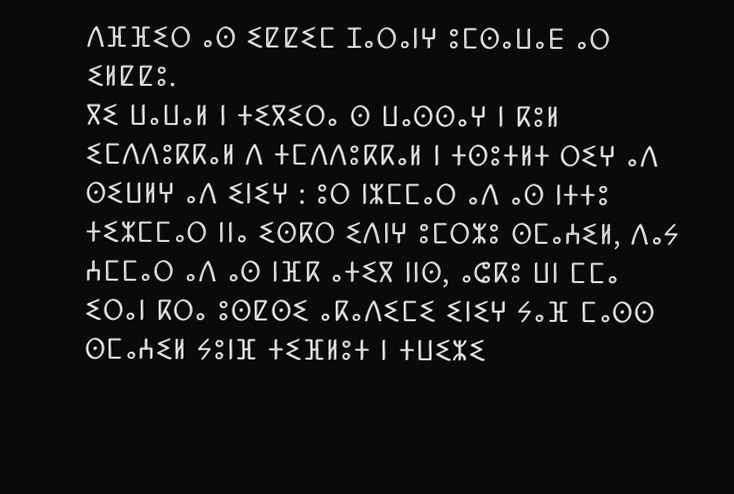ⴷⴼⴼⵉⵔ ⴰⵙ ⵉⵇⵇⵉⵎ ⵊⴰⵔⴰⵏⵖ ⵓⵎⵙⴰⵡⴰⴹ ⴰⵔ ⵉⵍⵇⵇⵓ.
ⴳⵉ ⵡⴰⵡⴰⵍ ⵏ ⵜⵉⴳⵉⵔⴰ ⵙ ⵡⴰⵙⵙⴰⵖ ⵏ ⴽⵓⵍ ⵉⵎⴷⴷⵓⴽⴽⴰⵍ ⴷ ⵜⵎⴷⴷⵓⴽⴽⴰⵍ ⵏ ⵜⵙⵓⵜⵍⵜ ⵔⵉⵖ ⴰⴷ ⵙⵉⵡⵍⵖ ⴰⴷ ⵉⵏⵉⵖ : ⵓⵔ ⵏⵣⵎⵎⴰⵔ ⴰⴷ ⴰⵙ ⵏⵜⵜⵓ ⵜⵉⵣⵎⵎⴰⵔ ⵏⵏⴰ ⵉⵙⴽⵔ ⵉⴷⵏⵖ ⵓⵎⵔⵣⵓ ⵙⵎⴰⵄⵉⵍ, ⴷⴰⵢ ⵄⵎⵎⴰⵔ ⴰⴷ ⴰⵙ ⵏⴼⴽ ⴰⵜⵉⴳ ⵏⵏⵙ, ⴰⵛⴽⵓ ⵡⵏ ⵎⵎⴰ ⵉⵔⴰⵏ ⴽⵔⴰ ⵓⵙⵇⵙⵉ ⴰⴽⴰⴷⵉⵎⵉ ⵉⵏⵉⵖ ⵢⴰⴼ ⵎⴰⵙⵙ ⵙⵎⴰⵄⵉⵍ ⵢⵓⵏⴼ ⵜⵉⴼⵍⵓⵜ ⵏ ⵜⵡⵉⵣⵉ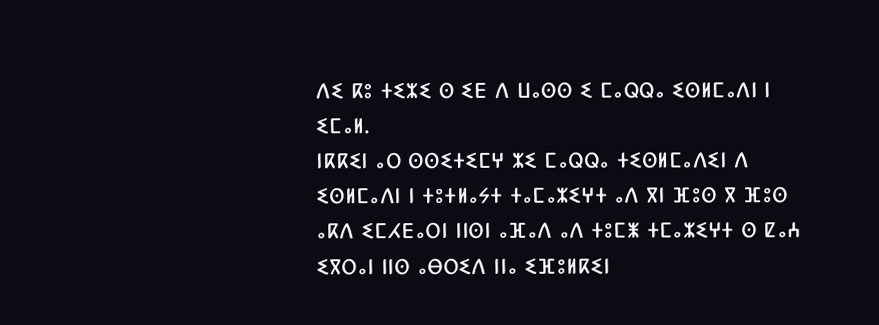ⴷⵉ ⴽⵓ ⵜⵉⵣⵉ ⵙ ⵉⴹ ⴷ ⵡⴰⵙⵙ ⵉ ⵎⴰⵕⵕⴰ ⵉⵙⵍⵎⴰⴷⵏ ⵏ ⵉⵎⴰⵍ.
ⵏⴽⴽⵉⵏ ⴰⵔ ⵙⵙⵉⵜⵉⵎⵖ ⵣⵉ ⵎⴰⵕⵕⴰ ⵜⵉⵙⵍⵎⴰⴷⵉⵏ ⴷ ⵉⵙⵍⵎⴰⴷⵏ ⵏ ⵜⵓⵜⵍⴰⵢⵜ ⵜⴰⵎⴰⵣⵉⵖⵜ ⴰⴷ ⴳⵏ ⴼⵓⵙ ⴳ ⴼⵓⵙ ⴰⴽⴷ ⵉⵎⵃⴹⴰⵔⵏ ⵏⵏⵙⵏ ⴰⴼⴰⴷ ⴰⴷ ⵜⵓⵎⵥ ⵜⵎⴰⵣⵉⵖⵜ ⵙ ⵇⴰⵄ ⵉⴳⵔⴰⵏ ⵏⵏⵙ ⴰⴱⵔⵉⴷ ⵏⵏⴰ ⵉⴼⵓⵍⴽⵉⵏ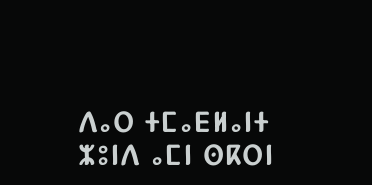ⴷⴰⵔ ⵜⵎⴰⴹⵍⴰⵏⵜ ⵣⵓⵏⴷ ⴰⵎⵏ ⵙⴽⵔⵏ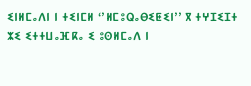ⵉⵏⵍⵎⴰⴷⵏ ⵏ ⵜⵉⵏⵎⵍ ‘’ⵍⵎⵓⵕⴰⴱⵉⵟⵉⵏ’’ ⴳ ⵜⵖⵊⵉⵊⵜ ⵣⵉ ⵉⵜⵜⵡⴰⴼⴽⴰ ⵉ ⵓⵙⵍⵎⴰⴷ ⵏ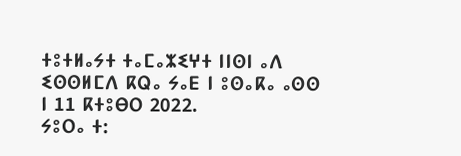ⵜⵓⵜⵍⴰⵢⵜ ⵜⴰⵎⴰⵣⵉⵖⵜ ⵏⵏⵙⵏ ⴰⴷ ⵉⵙⵙⵍⵎⴷ ⴽⵕⴰ ⵢⴰⴹ ⵏ ⵓⵙⴰⴽⴰ ⴰⵙⵙ ⵏ 11 ⴽⵜⵓⴱⵔ 2022.
ⵢⵓⵔⴰ ⵜ: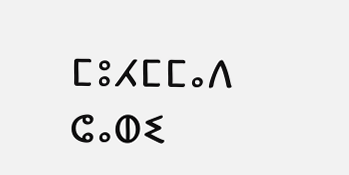ⵎⵓⵃⵎⵎⴰⴷ ⵛⴰⵀⵉ